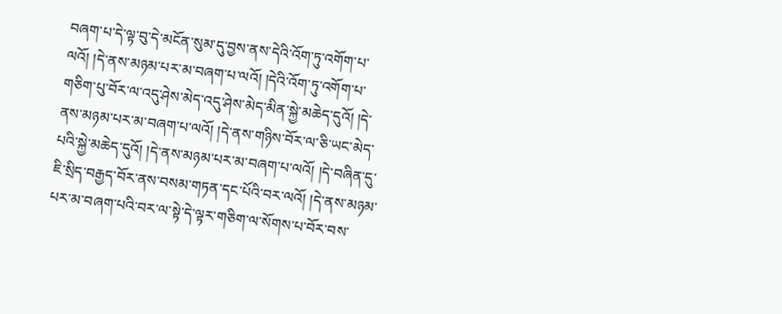བཞག་པ་དེ་ལྟ་བུ་དེ་མངོན་སུམ་དུ་བྱས་ནས་དེའི་འོག་ཏུ་འགོག་པ་ལའོ། །དེ་ནས་མཉམ་པར་མ་བཞག་པ་ལའོ། །དེའི་འོག་ཏུ་འགོག་པ་གཅིག་པུ་བོར་ལ་འདུ་ཤེས་མེད་འདུ་ཤེས་མེད་མིན་སྐྱེ་མཆེད་དུའོ། །དེ་ནས་མཉམ་པར་མ་བཞག་པ་ལའོ། །དེ་ནས་གཉིས་བོར་ལ་ཅི་ཡང་མེད་པའི་སྐྱེ་མཆེད་དུའོ། །དེ་ནས་མཉམ་པར་མ་བཞག་པ་ལའོ། །དེ་བཞིན་དུ་ཇི་སྲིད་བརྒྱད་བོར་ནས་བསམ་གཏན་དང་པོའི་བར་ལའོ། །དེ་ནས་མཉམ་པར་མ་བཞག་པའི་བར་ལ་སྟེ་དེ་ལྟར་གཅིག་ལ་སོགས་པ་བོར་བས་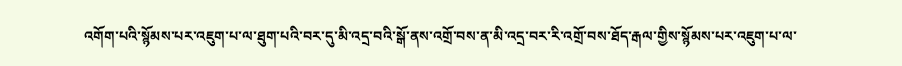འགོག་པའི་སྙོམས་པར་འཇུག་པ་ལ་ཐུག་པའི་བར་དུ་མི་འདྲ་བའི་སྒོ་ནས་འགྲོ་བས་ན་མི་འདྲ་བར་རི་འགྲོ་བས་ཐོད་རྒལ་གྱིས་སྙོམས་པར་འཇུག་པ་ལ་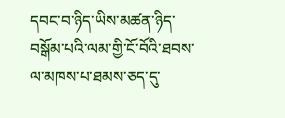དབང་བ་ཉིད་ཡིས་མཚན་ཉིད་བསྒོམ་པའི་ལམ་གྱི་ངོ་བོའི་ཐབས་ལ་མཁས་པ་ཐམས་ཅད་དུ་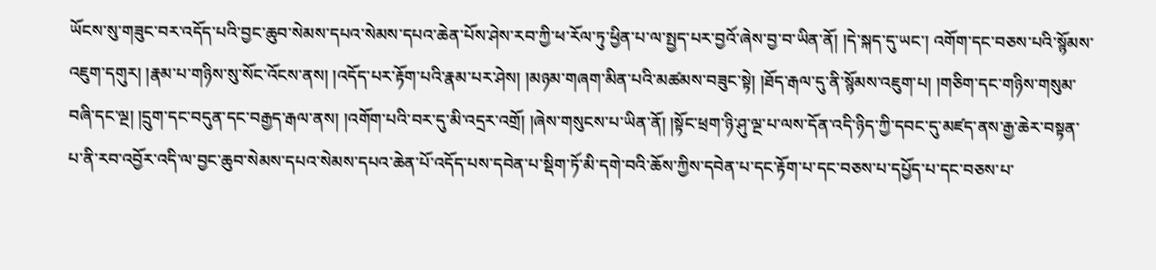ཡོངས་སུ་གཟུང་བར་འདོད་པའི་བྱང་ཆུབ་སེམས་དཔའ་སེམས་དཔའ་ཆེན་པོས་ཤེས་རབ་ཀྱི་ཕ་རོལ་ཏུ་ཕྱིན་པ་ལ་སྤྱད་པར་བྱའོ་ཞེས་བྱ་བ་ཡིན་ནོ། །དེ་སྐད་དུ་ཡང་། འགོག་དང་བཅས་པའི་སྙོམས་འཇུག་དགུར། །རྣམ་པ་གཉིས་སུ་སོང་འོངས་ནས། །འདོད་པར་རྟོག་པའི་རྣམ་པར་ཤེས། །མཉམ་གཞག་མིན་པའི་མཚམས་བཟུང་སྟེ། །ཐོད་རྒལ་དུ་ནི་སྙོམས་འཇུག་པ། །གཅིག་དང་གཉིས་གསུམ་བཞི་དང་ལྔ། །དྲུག་དང་བདུན་དང་བརྒྱད་རྒལ་ནས། །འགོག་པའི་བར་དུ་མི་འདྲར་འགྲོ། །ཞེས་གསུངས་པ་ཡིན་ནོ། །སྟོང་ཕྲག་ཉི་ཤུ་ལྔ་པ་ལས་དོན་འདི་ཉིད་ཀྱི་དབང་དུ་མཛད་ནས་རྒྱ་ཆེར་བསྟན་པ་ནི་རབ་འབྱོར་འདི་ལ་བྱང་ཆུབ་སེམས་དཔའ་སེམས་དཔའ་ཆེན་པོ་འདོད་པས་དབེན་པ་སྡིག་ཏོ་མི་དགེ་བའི་ཆོས་ཀྱིས་དབེན་པ་དང་རྟོག་པ་དང་བཅས་པ་དཔྱོད་པ་དང་བཅས་པ་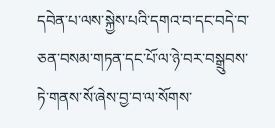དབེན་པ་ལས་སྐྱེས་པའི་དགའ་བ་དང་བདེ་བ་ཅན་བསམ་གཏན་དང་པོ་ལ་ཉེ་བར་བསྒྲུབས་ཏེ་གནས་སོ་ཞེས་བྱ་བ་ལ་སོགས་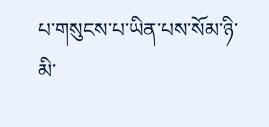པ་གསུངས་པ་ཡིན་པས་སོམ་ཉི་མི་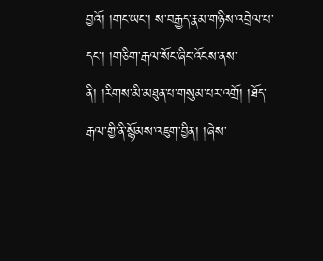བྱའོ། །གང་ཡང་། ས་བརྒྱད་རྣམ་གཉིས་འབྲེལ་པ་དང་། །གཅིག་རྒལ་སོང་ཞིང་འོངས་ནས་ནི། །རིགས་མི་མཐུན་པ་གསུམ་པར་འགྲོ། །ཐོད་རྒལ་གྱི་ནི་སྙོམས་འཇུག་བྱིན། །ཞེས་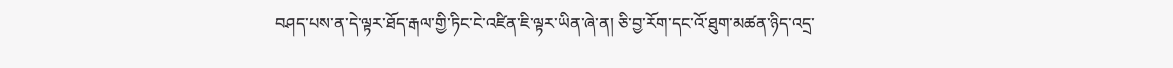བཤད་པས་ན་དེ་ལྟར་ཐོད་རྒལ་གྱི་ཏིང་ངེ་འཛིན་ཇི་ལྟར་ཡིན་ཞེ་ན། ཅི་བྱ་རོག་དང་འོ་ཐུག་མཚན་ཉིད་འདྲ་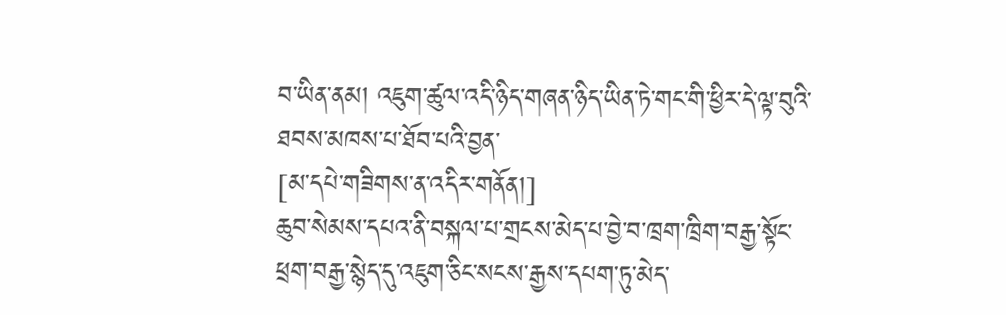བ་ཡིན་ནམ། འཇུག་ཚུལ་འདི་ཉིད་གཞན་ཉིད་ཡིན་ཏེ་གང་གི་ཕྱིར་དེ་ལྟ་བུའི་ཐབས་མཁས་པ་ཐོབ་པའི་བྱན་
[མ་དཔེ་གཟིགས་ན་འདིར་གནོན།]
ཆུབ་སེམས་དཔའ་ནི་བསྐལ་པ་གྲངས་མེད་པ་བྱེ་བ་ཁྲག་ཁྲིག་བརྒྱ་སྟོང་ཕྲག་བརྒྱ་སྙེད་དུ་འཇུག་ཅིང་སངས་རྒྱས་དཔག་ཏུ་མེད་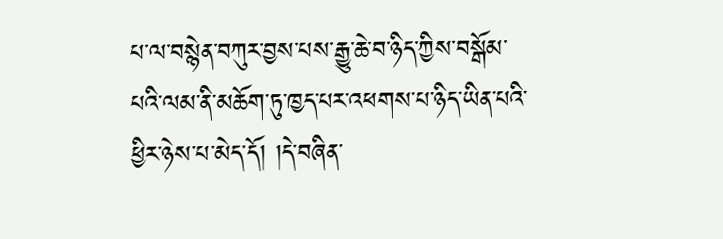པ་ལ་བསྙེན་བཀུར་བྱས་པས་རྒྱུ་ཆེ་བ་ཉིད་ཀྱིས་བསྒོམ་པའི་ལམ་ནི་མཆོག་ཏུ་ཁྱད་པར་འཕགས་པ་ཉིད་ཡིན་པའི་ཕྱིར་ཉེས་པ་མེད་དོ། །དེ་བཞིན་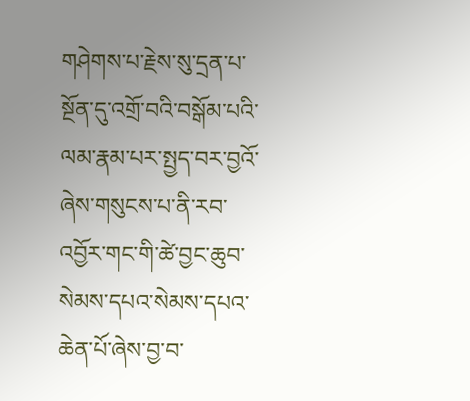གཤེགས་པ་རྗེས་སུ་དྲན་པ་སྔོན་དུ་འགྲོ་བའི་བསྒོམ་པའི་ལམ་རྣམ་པར་སྤྱད་བར་བྱའོ་ཞེས་གསུངས་པ་ནི་རབ་འབྱོར་གང་གི་ཚེ་བྱང་ཆུབ་སེམས་དཔའ་སེམས་དཔའ་ཆེན་པོ་ཞེས་བྱ་བ་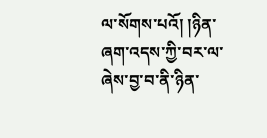ལ་སོགས་པའོ། །ཉིན་ཞག་འདས་ཀྱི་བར་ལ་ཞེས་བྱ་བ་ནི་ཉིན་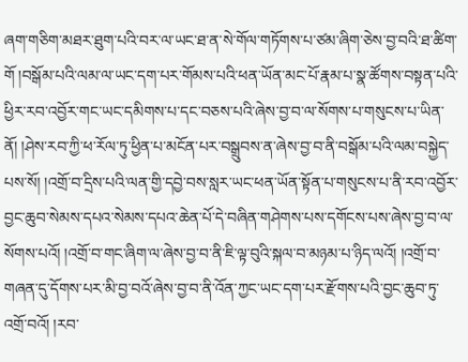ཞག་གཅིག་མཐར་ཐུག་པའི་བར་ལ་ཡང་ཐ་ན་སེ་གོལ་གཏོགས་པ་ཙམ་ཞིག་ཅེས་བྱ་བའི་ཐ་ཚིག་གོ །བསྒོམ་པའི་ལམ་ལ་ཡང་དག་པར་གོམས་པའི་ཕན་ཡོན་མང་པོ་རྣམ་པ་སྣ་ཚོགས་བསྟན་པའི་ཕྱིར་རབ་འབྱོར་གང་ཡང་དམིགས་པ་དང་བཅས་པའི་ཞེས་བྱ་བ་ལ་སོགས་པ་གསུངས་པ་ཡིན་ནོ། །ཤེས་རབ་ཀྱི་ཕ་རོལ་ཏུ་ཕྱིན་པ་མངོན་པར་བསྒྲུབས་ན་ཞེས་བྱ་བ་ནི་བསྒོམ་པའི་ལམ་བསྐྱེད་པས་སོ། །འགྲོ་བ་དྲིས་པའི་ལན་གྱི་དབྱེ་བས་སླར་ཡང་ཕན་ཡོན་སྟོན་པ་གསུངས་པ་ནི་རབ་འབྱོར་བྱང་ཆུབ་སེམས་དཔའ་སེམས་དཔའ་ཆེན་པོ་དེ་བཞིན་གཤེགས་པས་དགོངས་པས་ཞེས་བྱ་བ་ལ་སོགས་པའོ། །འགྲོ་བ་གང་ཞིག་ལ་ཞེས་བྱ་བ་ནི་ཇི་ལྟ་བུའི་སྐལ་བ་མཉམ་པ་ཉིད་ལའོ། །འགྲོ་བ་གཞན་དུ་དོགས་པར་མི་བྱ་བའོ་ཞེས་བྱ་བ་ནི་འོན་ཀྱང་ཡང་དག་པར་རྫོགས་པའི་བྱང་ཆུབ་ཏུ་འགྲོ་བའོ། །རབ་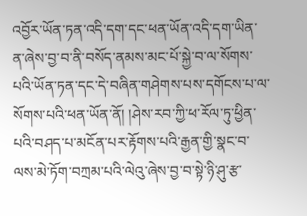འབྱོར་ཡོན་ཏན་འདི་དག་དང་ཕན་ཡོན་འདི་དག་ཡིན་ན་ཞེས་བྱ་བ་ནི་བསོད་ནམས་མང་པོ་སྐྱེ་བ་ལ་སོགས་པའི་ཡོན་ཏན་དང་དེ་བཞིན་གཤེགས་པས་དགོངས་པ་ལ་སོགས་པའི་ཕན་ཡོན་ནོ། །ཤེས་རབ་ཀྱི་ཕ་རོལ་ཏུ་ཕྱིན་པའི་བཤད་པ་མངོན་པར་རྟོགས་པའི་རྒྱན་གྱི་སྣང་བ་ལས་མེ་ཏོག་བཀྲམ་པའི་ལེའུ་ཞེས་བྱ་བ་སྟེ་ཉི་ཤུ་རྩ་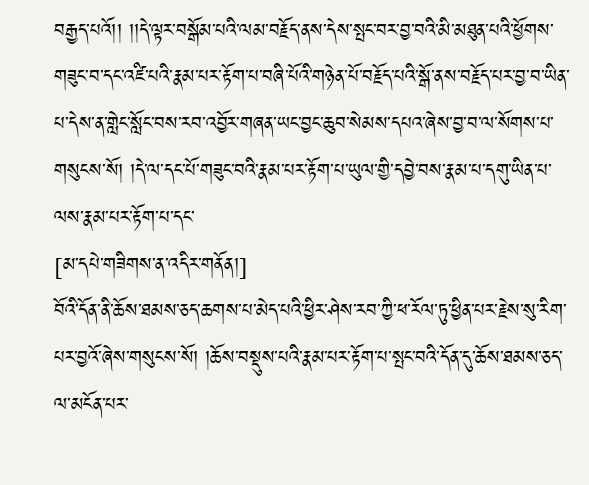བརྒྱད་པའོ།། །།དེ་ལྟར་བསྒོམ་པའི་ལམ་བརྗོད་ནས་དེས་སྤང་བར་བྱ་བའི་མི་མཐུན་པའི་ཕྱོགས་གཟུང་བ་དང་འཛི་པའི་རྣམ་པར་རྟོག་པ་བཞི་པོའི་གཉེན་པོ་བརྗོད་པའི་སྒོ་ནས་བརྗོད་པར་བྱ་བ་ཡིན་པ་དེས་ན་གླེང་སློང་བས་རབ་འབྱོར་གཞན་ཡང་བྱང་ཆུབ་སེམས་དཔའ་ཞེས་བྱ་བ་ལ་སོགས་པ་གསུངས་སོ། །དེ་ལ་དང་པོ་གཟུང་བའི་རྣམ་པར་རྟོག་པ་ཡུལ་གྱི་དབྱེ་བས་རྣམ་པ་དགུ་ཡིན་པ་ལས་རྣམ་པར་རྟོག་པ་དང་
[མ་དཔེ་གཟིགས་ན་འདིར་གནོན།]
བོའི་དོན་ནི་ཆོས་ཐམས་ཅད་ཆགས་པ་མེད་པའི་ཕྱིར་ཤེས་རབ་ཀྱི་ཕ་རོལ་ཏུ་ཕྱིན་པར་རྗེས་སུ་རིག་པར་བྱའོ་ཞེས་གསུངས་སོ། །ཆོས་བསྡུས་པའི་རྣམ་པར་རྟོག་པ་སྤང་བའི་དོན་དུ་ཆོས་ཐམས་ཅད་ལ་མངོན་པར་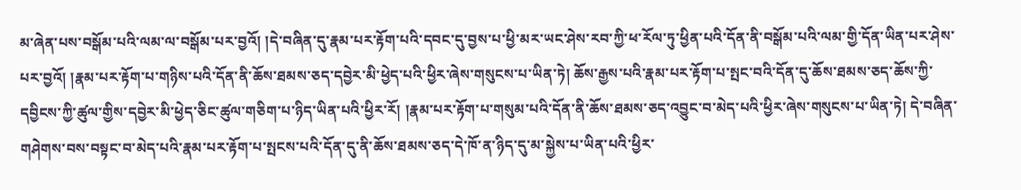མ་ཞེན་པས་བསྒོམ་པའི་ལམ་ལ་བསྒོམ་པར་བྱའོ། །དེ་བཞིན་དུ་རྣམ་པར་རྟོག་པའི་དབང་དུ་བྱས་པ་ཕྱི་མར་ཡང་ཤེས་རབ་ཀྱི་ཕ་རོལ་ཏུ་ཕྱིན་པའི་དོན་ནི་བསྒོམ་པའི་ལམ་གྱི་དོན་ཡིན་པར་ཤེས་པར་བྱའོ། །རྣམ་པར་རྟོག་པ་གཉིས་པའི་དོན་ནི་ཆོས་ཐམས་ཅད་དབྱེར་མི་ཕྱེད་པའི་ཕྱིར་ཞེས་གསུངས་པ་ཡིན་ཏེ། ཆོས་རྒྱས་པའི་རྣམ་པར་རྟོག་པ་སྤང་བའི་དོན་དུ་ཆོས་ཐམས་ཅད་ཆོས་ཀྱི་དབྱིངས་ཀྱི་ཚུལ་གྱིས་དབྱེར་མི་ཕྱེད་ཅིང་ཚུལ་གཅིག་པ་ཉིད་ཡིན་པའི་ཕྱིར་རོ། །རྣམ་པར་རྟོག་པ་གསུམ་པའི་དོན་ནི་ཆོས་ཐམས་ཅད་འབྱུང་བ་མེད་པའི་ཕྱིར་ཞེས་གསུངས་པ་ཡིན་ཏེ། དེ་བཞིན་གཤེགས་བས་བསྟང་བ་མེད་པའི་རྣམ་པར་རྟོག་པ་སྤངས་པའི་དོན་དུ་ནི་ཆོས་ཐམས་ཅད་དེ་ཁོ་ན་ཉིད་དུ་མ་སྐྱེས་པ་ཡིན་པའི་ཕྱིར་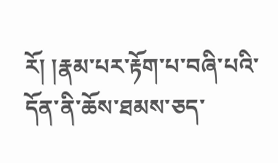རོ། །རྣམ་པར་རྟོག་པ་བཞི་པའི་དོན་ནི་ཆོས་ཐམས་ཅད་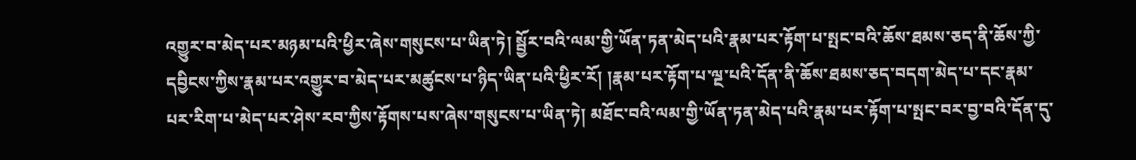འགྱུར་བ་མེད་པར་མཉམ་པའི་ཕྱིར་ཞེས་གསུངས་པ་ཡིན་ཏེ། སྦྱོར་བའི་ལམ་གྱི་ཡོན་ཏན་མེད་པའི་རྣམ་པར་རྟོག་པ་སྤང་བའི་ཆོས་ཐམས་ཅད་ནི་ཆོས་ཀྱི་དབྱིངས་ཀྱིས་རྣམ་པར་འགྱུར་བ་མེད་པར་མཚུངས་པ་ཉིད་ཡིན་པའི་ཕྱིར་རོ། །རྣམ་པར་རྟོག་པ་ལྔ་པའི་དོན་ནི་ཆོས་ཐམས་ཅད་བདག་མེད་པ་དང་རྣམ་པར་རིག་པ་མེད་པར་ཤེས་རབ་ཀྱིས་རྟོགས་པས་ཞེས་གསུངས་པ་ཡིན་ཏེ། མཐོང་བའི་ལམ་གྱི་ཡོན་ཏན་མེད་པའི་རྣམ་པར་རྟོག་པ་སྤང་བར་བྱ་བའི་དོན་དུ་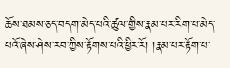ཆོས་ཐམས་ཅད་བདག་མེད་པའི་ཚུལ་གྱིས་རྣམ་པར་རིག་པ་མེད་པའོ་ཞེས་ཤེས་རབ་ཀྱིས་རྟོགས་པའི་ཕྱིར་རོ། །རྣམ་པར་རྟོག་པ་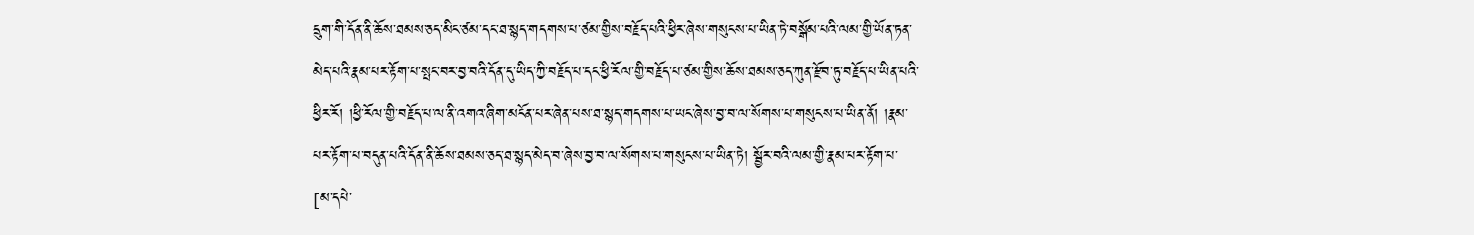དྲུག་གི་དོན་ནི་ཆོས་ཐམས་ཅད་མིང་ཙམ་དང་ཐ་སྙད་གདགས་པ་ཙམ་གྱིས་བརྗོད་པའི་ཕྱིར་ཞེས་གསུངས་པ་ཡིན་ཏེ་བསྒོམ་པའི་ལམ་གྱི་ཡོན་ཏན་མེད་པའི་རྣམ་པར་རྟོག་པ་སྤང་བར་བྱ་བའི་དོན་དུ་ཡིད་ཀྱི་བརྗོད་པ་དང་ཕྱི་རོལ་གྱི་བརྗོད་པ་ཙམ་གྱིས་ཆོས་ཐམས་ཅད་ཀུན་རྫོབ་ཏུ་བརྗོད་པ་ཡིན་པའི་ཕྱིར་རོ། །ཕྱི་རོལ་གྱི་བརྗོད་པ་ལ་ནི་འགའ་ཞིག་མངོན་པར་ཞེན་པས་ཐ་སྙད་གདགས་པ་ཡང་ཞེས་བྱ་བ་ལ་སོགས་པ་གསུངས་པ་ཡིན་ནོ། །རྣམ་པར་རྟོག་པ་བདུན་པའི་དོན་ནི་ཆོས་ཐམས་ཅད་ཐ་སྙད་མེད་བ་ཞེས་བྱ་བ་ལ་སོགས་པ་གསུངས་པ་ཡིན་ཏེ། སྦྱོར་བའི་ལམ་གྱི་རྣམ་པར་རྟོག་པ་
[མ་དཔེ་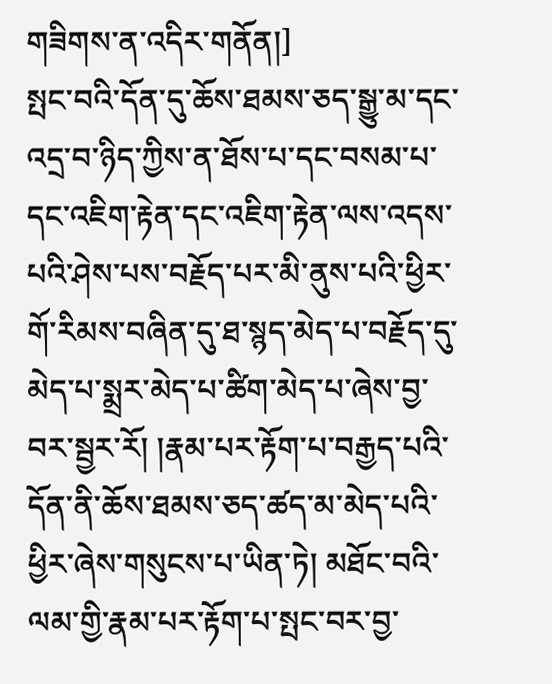གཟིགས་ན་འདིར་གནོན།]
སྤང་བའི་དོན་དུ་ཆོས་ཐམས་ཅད་སྒྱུ་མ་དང་འདྲ་བ་ཉིད་ཀྱིས་ན་ཐོས་པ་དང་བསམ་པ་དང་འཇིག་རྟེན་དང་འཇིག་རྟེན་ལས་འདས་པའི་ཤེས་པས་བརྗོད་པར་མི་ནུས་པའི་ཕྱིར་གོ་རིམས་བཞིན་དུ་ཐ་སྙད་མེད་པ་བརྗོད་དུ་མེད་པ་སྨྲར་མེད་པ་ཚིག་མེད་པ་ཞེས་བྱ་བར་སྦྱར་རོ། །རྣམ་པར་རྟོག་པ་བརྒྱད་པའི་དོན་ནི་ཆོས་ཐམས་ཅད་ཚད་མ་མེད་པའི་ཕྱིར་ཞེས་གསུངས་པ་ཡིན་ཏེ། མཐོང་བའི་ལམ་གྱི་རྣམ་པར་རྟོག་པ་སྤང་བར་བྱ་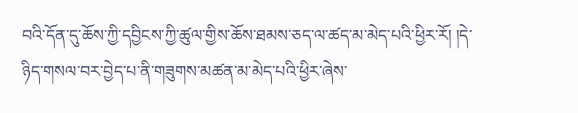བའི་དོན་དུ་ཆོས་ཀྱི་དབྱིངས་ཀྱི་ཚུལ་གྱིས་ཆོས་ཐམས་ཅད་ལ་ཚད་མ་མེད་པའི་ཕྱིར་རོ། །དེ་ཉིད་གསལ་བར་བྱེད་པ་ནི་གཟུགས་མཚན་མ་མེད་པའི་ཕྱིར་ཞེས་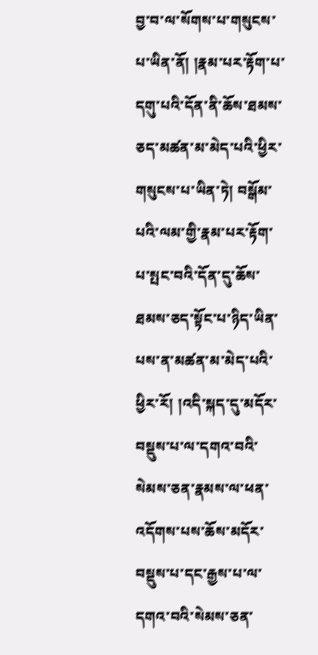བྱ་བ་ལ་སོགས་པ་གསུངས་པ་ཡིན་ནོ། །རྣམ་པར་རྟོག་པ་དགུ་པའི་དོན་ནི་ཆོས་ཐམས་ཅད་མཚན་མ་མེད་པའི་ཕྱིར་གསུངས་པ་ཡིན་ཏེ། བསྒོམ་པའི་ལམ་གྱི་རྣམ་པར་རྟོག་པ་སྤང་བའི་དོན་དུ་ཆོས་ཐམས་ཅད་སྟོང་པ་ཉིད་ཡིན་པས་ན་མཚན་མ་མེད་པའི་ཕྱིར་རོ། །འདི་སྐད་དུ་མདོར་བསྡུས་པ་ལ་དགའ་བའི་སེམས་ཅན་རྣམས་ལ་ཕན་འདོགས་པས་ཆོས་མདོར་བསྡུས་པ་དང་རྒྱས་པ་ལ་དགའ་བའི་སེམས་ཅན་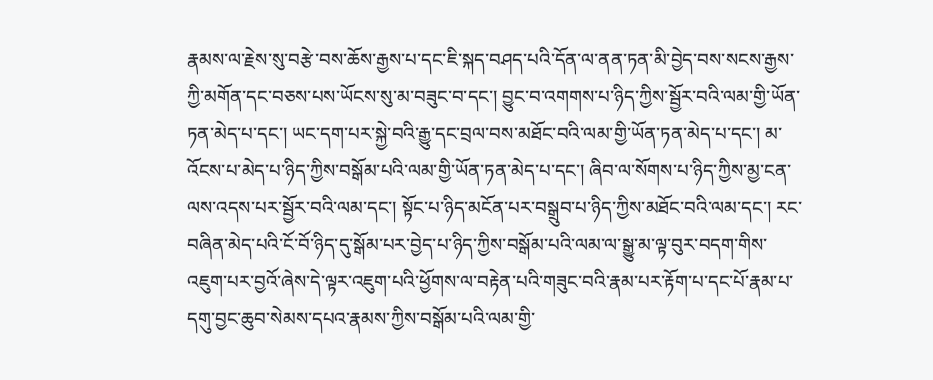རྣམས་ལ་རྗེས་སུ་བརྩེ་བས་ཆོས་རྒྱས་པ་དང་ཇི་སྐད་བཤད་པའི་དོན་ལ་ནན་ཏན་མི་བྱེད་བས་སངས་རྒྱས་ཀྱི་མགོན་དང་བཅས་པས་ཡོངས་སུ་མ་བཟུང་བ་དང་། བྱུང་བ་འགགས་པ་ཉིད་ཀྱིས་སྦྱོར་བའི་ལམ་གྱི་ཡོན་ཏན་མེད་པ་དང་། ཡང་དག་པར་སྐྱེ་བའི་རྒྱུ་དང་བྲལ་བས་མཐོང་བའི་ལམ་གྱི་ཡོན་ཏན་མེད་པ་དང་། མ་འོངས་པ་མེད་པ་ཉིད་ཀྱིས་བསྒོམ་པའི་ལམ་གྱི་ཡོན་ཏན་མེད་པ་དང་། ཞིབ་ལ་སོགས་པ་ཉིད་ཀྱིས་མྱ་ངན་ལས་འདས་པར་སྦྱོར་བའི་ལམ་དང་། སྟོང་པ་ཉིད་མངོན་པར་བསྒྲུབ་པ་ཉིད་ཀྱིས་མཐོང་བའི་ལམ་དང་། རང་བཞིན་མེད་པའི་ངོ་བོ་ཉིད་དུ་སྒོམ་པར་བྱེད་པ་ཉིད་ཀྱིས་བསྒོམ་པའི་ལམ་ལ་སྒྱུ་མ་ལྟ་བུར་བདག་གིས་འཇུག་པར་བྱའོ་ཞེས་དེ་ལྟར་འཇུག་པའི་ཕྱོགས་ལ་བརྟེན་པའི་གཟུང་བའི་རྣམ་པར་རྟོག་པ་དང་པོ་རྣམ་པ་དགུ་བྱང་ཆུབ་སེམས་དཔའ་རྣམས་ཀྱིས་བསྒོམ་པའི་ལམ་གྱི་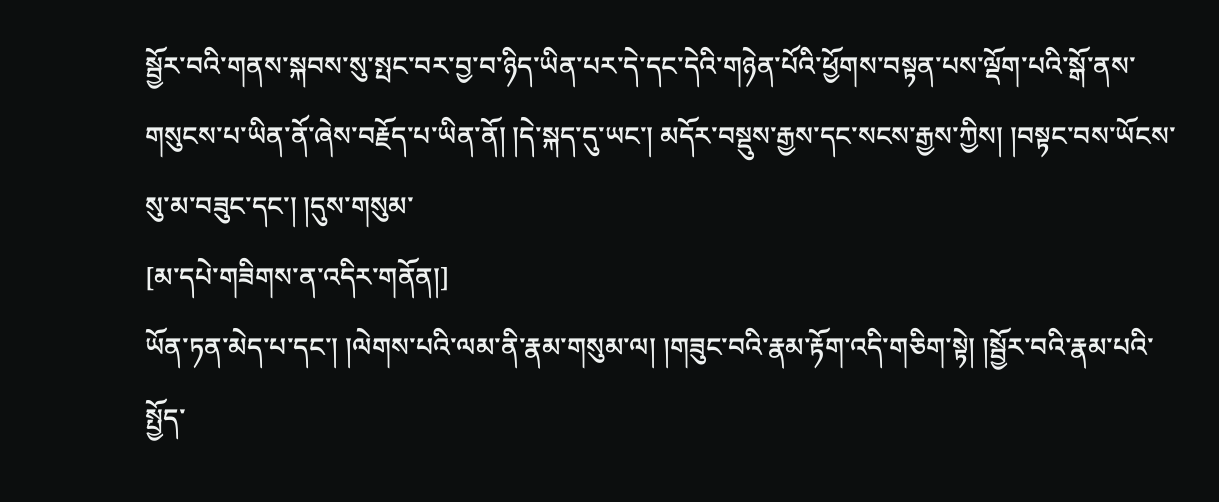སྦྱོར་བའི་གནས་སྐབས་སུ་སྤང་བར་བྱ་བ་ཉིད་ཡིན་པར་དེ་དང་དེའི་གཉེན་པོའི་ཕྱོགས་བསྟན་པས་ལྡོག་པའི་སྒོ་ནས་གསུངས་པ་ཡིན་ནོ་ཞེས་བརྗོད་པ་ཡིན་ནོ། །དེ་སྐད་དུ་ཡང་། མདོར་བསྡུས་རྒྱས་དང་སངས་རྒྱས་ཀྱིས། །བསྟང་བས་ཡོངས་སུ་མ་བཟུང་དང་། །དུས་གསུམ་
[མ་དཔེ་གཟིགས་ན་འདིར་གནོན།]
ཡོན་ཏན་མེད་པ་དང་། །ལེགས་པའི་ལམ་ནི་རྣམ་གསུམ་ལ། །གཟུང་བའི་རྣམ་རྟོག་འདི་གཅིག་སྟེ། །སྦྱོར་བའི་རྣམ་པའི་སྤྱོད་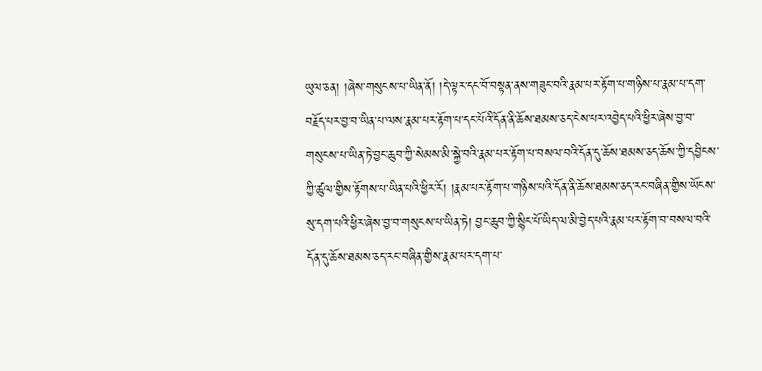ཡུལ་ཅན། །ཞེས་གསུངས་པ་ཡིན་ནོ། །དེ་ལྟར་དང་བོ་བསྟན་ནས་གཟུང་བའི་རྣམ་པར་རྟོག་པ་གཉིས་པ་རྣམ་པ་དག་བརྗོད་པར་བྱ་བ་ཡིན་པ་ལས་རྣམ་པར་རྟོག་པ་དང་པོའི་དོན་ནི་ཆོས་ཐམས་ཅད་ངེས་པར་འབྱེད་པའི་ཕྱིར་ཞེས་བྱ་བ་གསུངས་པ་ཡིན་ཏེ་བྱང་ཆུབ་ཀྱི་སེམས་མི་སྐྱེ་བའི་རྣམ་པར་རྟོག་པ་བསལ་བའི་དོན་དུ་ཆོས་ཐམས་ཅད་ཆོས་ཀྱི་དབྱིངས་ཀྱི་ཚུལ་གྱིས་རྟོགས་པ་ཡིན་པའི་ཕྱིར་རོ། །རྣམ་པར་རྟོག་པ་གཉིས་པའི་དོན་ནི་ཆོས་ཐམས་ཅད་རང་བཞིན་གྱིས་ཡོངས་སུ་དག་པའི་ཕྱིར་ཞེས་བྱ་བ་གསུངས་པ་ཡིན་ཏེ། བྱང་ཆུབ་ཀྱི་སྙིང་པོ་ཡིད་ལ་མི་བྱེད་པའི་རྣམ་པར་རྟོག་བ་བསལ་བའི་དོན་དུ་ཆོས་ཐམས་ཅད་རང་བཞིན་གྱིས་རྣམ་པར་དག་པ་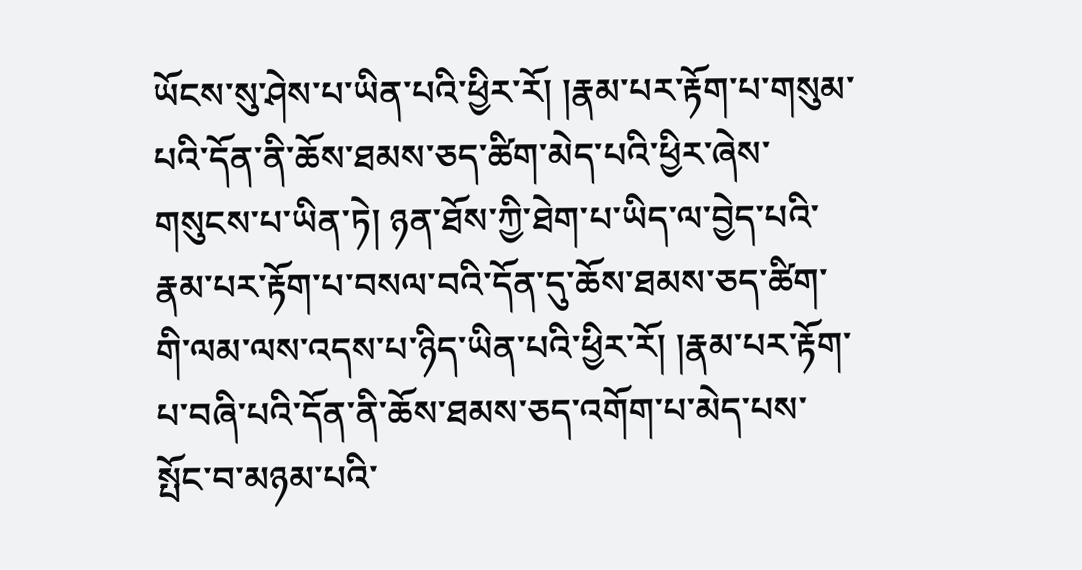ཡོངས་སུ་ཤེས་པ་ཡིན་པའི་ཕྱིར་རོ། །རྣམ་པར་རྟོག་པ་གསུམ་པའི་དོན་ནི་ཆོས་ཐམས་ཅད་ཚིག་མེད་པའི་ཕྱིར་ཞེས་གསུངས་པ་ཡིན་ཏེ། ཉན་ཐོས་ཀྱི་ཐེག་པ་ཡིད་ལ་བྱེད་པའི་རྣམ་པར་རྟོག་པ་བསལ་བའི་དོན་དུ་ཆོས་ཐམས་ཅད་ཚིག་གི་ལམ་ལས་འདས་པ་ཉིད་ཡིན་པའི་ཕྱིར་རོ། །རྣམ་པར་རྟོག་པ་བཞི་པའི་དོན་ནི་ཆོས་ཐམས་ཅད་འགོག་པ་མེད་པས་སྤོང་བ་མཉམ་པའི་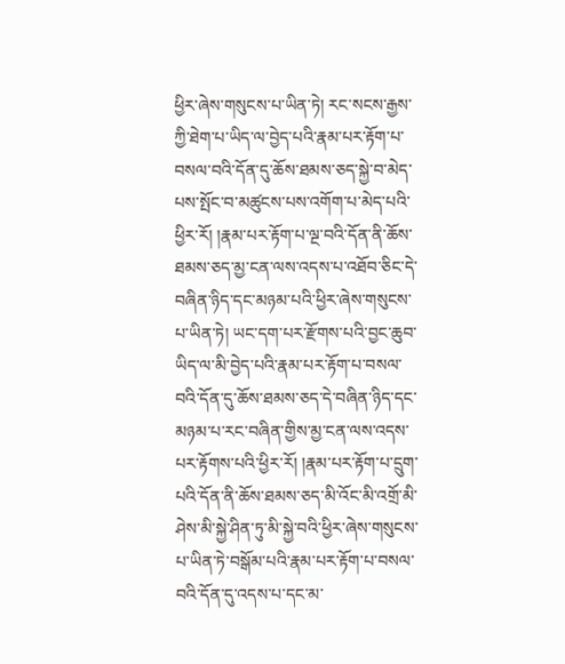ཕྱིར་ཞེས་གསུངས་པ་ཡིན་ཏེ། རང་སངས་རྒྱས་ཀྱི་ཐེག་པ་ཡིད་ལ་བྱེད་པའི་རྣམ་པར་རྟོག་པ་བསལ་བའི་དོན་དུ་ཆོས་ཐམས་ཅད་སྐྱེ་བ་མེད་པས་སྤོང་བ་མཚུངས་པས་འགོག་པ་མེད་པའི་ཕྱིར་རོ། །རྣམ་པར་རྟོག་པ་ལྔ་བའི་དོན་ནི་ཆོས་ཐམས་ཅད་མྱ་ངན་ལས་འདས་པ་འཐོབ་ཅིང་དེ་བཞིན་ཉིད་དང་མཉམ་པའི་ཕྱིར་ཞེས་གསུངས་པ་ཡིན་ཏེ། ཡང་དག་པར་རྫོགས་པའི་བྱང་ཆུབ་ཡིད་ལ་མི་བྱེད་པའི་རྣམ་པར་རྟོག་པ་བསལ་བའི་དོན་དུ་ཆོས་ཐམས་ཅད་དེ་བཞིན་ཉིད་དང་མཉམ་པ་རང་བཞིན་གྱིས་མྱ་ངན་ལས་འདས་པར་རྟོགས་པའི་ཕྱིར་རོ། །རྣམ་པར་རྟོག་པ་དྲུག་པའི་དོན་ནི་ཆོས་ཐམས་ཅད་མི་འོང་མི་འགྲོ་མི་ཤེས་མི་སྐྱེ་ཤིན་ཏུ་མི་སྐྱེ་བའི་ཕྱིར་ཞེས་གསུངས་པ་ཡིན་ཏེ་བསྒོམ་པའི་རྣམ་པར་རྟོག་པ་བསལ་བའི་དོན་དུ་འདས་པ་དང་མ་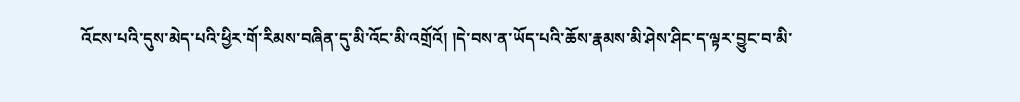འོངས་པའི་དུས་མེད་པའི་ཕྱིར་གོ་རིམས་བཞིན་དུ་མི་འོང་མི་འགྲོའོ། །དེ་བས་ན་ཡོད་པའི་ཆོས་རྣམས་མི་ཤེས་ཤིང་ད་ལྟར་བྱུང་བ་མི་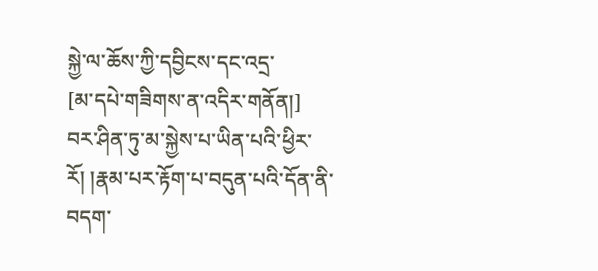སྐྱེ་ལ་ཆོས་ཀྱི་དབྱིངས་དང་འདྲ་
[མ་དཔེ་གཟིགས་ན་འདིར་གནོན།]
བར་ཤིན་ཏུ་མ་སྐྱེས་པ་ཡིན་པའི་ཕྱིར་རོ། །རྣམ་པར་རྟོག་པ་བདུན་པའི་དོན་ནི་བདག་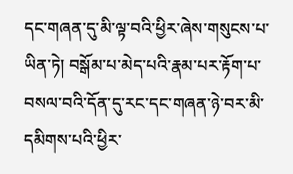དང་གཞན་དུ་མི་ལྟ་བའི་ཕྱིར་ཞེས་གསུངས་པ་ཡིན་ཏེ། བསྒོམ་པ་མེད་པའི་རྣམ་པར་རྟོག་པ་བསལ་བའི་དོན་དུ་རང་དང་གཞན་ཉེ་བར་མི་དམིགས་པའི་ཕྱིར་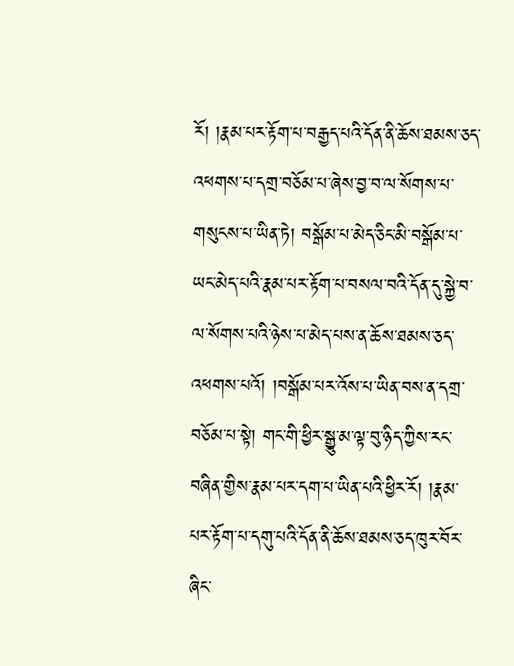རོ། །རྣམ་པར་རྟོག་པ་བརྒྱད་པའི་དོན་ནི་ཆོས་ཐམས་ཅད་འཕགས་པ་དགྲ་བཅོམ་པ་ཞེས་བྱ་བ་ལ་སོགས་པ་གསུངས་པ་ཡིན་ཏེ། བསྒོམ་པ་མེད་ཅིང་མི་བསྒོམ་པ་ཡང་མེད་པའི་རྣམ་པར་རྟོག་པ་བསལ་བའི་དོན་དུ་སྐྱེ་བ་ལ་སོགས་པའི་ཉེས་པ་མེད་པས་ན་ཆོས་ཐམས་ཅད་འཕགས་པའོ། །བསྒོམ་པར་འོས་པ་ཡིན་བས་ན་དགྲ་བཅོམ་པ་སྟེ། གང་གི་ཕྱིར་སྒྱུ་མ་ལྟ་བུ་ཉིད་ཀྱིས་རང་བཞིན་གྱིས་རྣམ་པར་དག་པ་ཡིན་པའི་ཕྱིར་རོ། །རྣམ་པར་རྟོག་པ་དགུ་པའི་དོན་ནི་ཆོས་ཐམས་ཅད་ཁུར་བོར་ཞིང་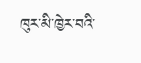ཁུར་མི་ཁྱེར་བའི་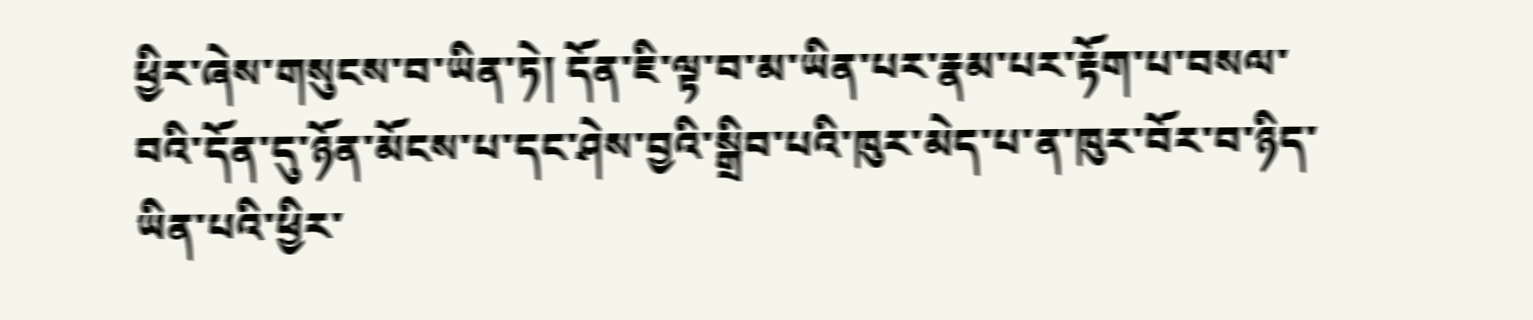ཕྱིར་ཞེས་གསུངས་བ་ཡིན་ཏེ། དོན་ཇི་ལྟ་བ་མ་ཡིན་པར་རྣམ་པར་རྟོག་པ་བསལ་བའི་དོན་དུ་ཉོན་མོངས་པ་དང་ཤེས་བྱའི་སྒྲིབ་པའི་ཁུར་མེད་པ་ན་ཁུར་བོར་བ་ཉིད་ཡིན་པའི་ཕྱིར་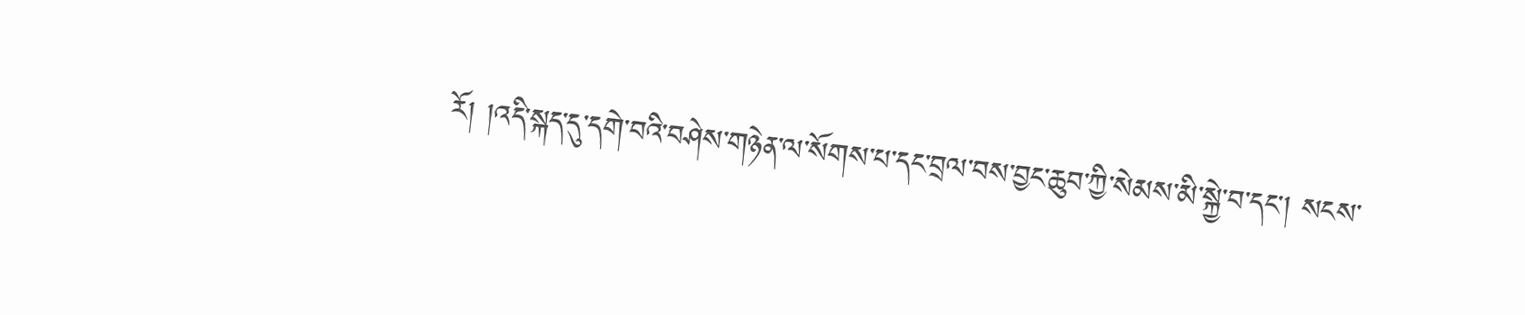རོ། །འདི་སྐད་དུ་དགེ་བའི་བཤེས་གཉེན་ལ་སོགས་པ་དང་བྲལ་བས་བྱང་ཆུབ་ཀྱི་སེམས་མི་སྐྱེ་བ་དང་། སངས་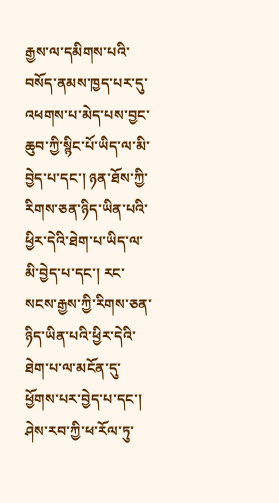རྒྱས་ལ་དམིགས་པའི་བསོད་ནམས་ཁྱད་པར་དུ་འཕགས་པ་མེད་པས་བྱང་ཆུབ་ཀྱི་སྙིང་པོ་ཡིད་ལ་མི་བྱེད་པ་དང་། ཉན་ཐོས་ཀྱི་རིགས་ཅན་ཉིད་ཡིན་པའི་ཕྱིར་དེའི་ཐེག་པ་ཡིད་ལ་མི་བྱེད་པ་དང་། རང་སངས་རྒྱས་ཀྱི་རིགས་ཅན་ཉིད་ཡིན་པའི་ཕྱིར་དེའི་ཐེག་པ་ལ་མངོན་དུ་ཕྱོགས་པར་བྱེད་པ་དང་། ཤེས་རབ་ཀྱི་ཕ་རོལ་ཏུ་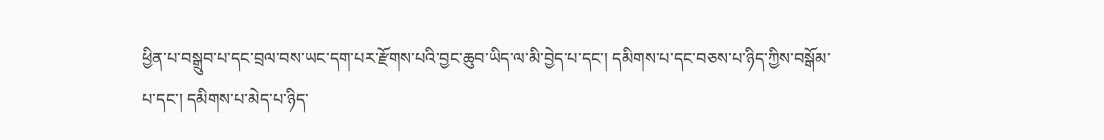ཕྱིན་པ་བསྒྲུབ་པ་དང་བྲལ་བས་ཡང་དག་པར་རྫོགས་པའི་བྱང་ཆུབ་ཡིད་ལ་མི་བྱེད་པ་དང་། དམིགས་པ་དང་བཅས་པ་ཉིད་ཀྱིས་བསྒོམ་པ་དང་། དམིགས་པ་མེད་པ་ཉིད་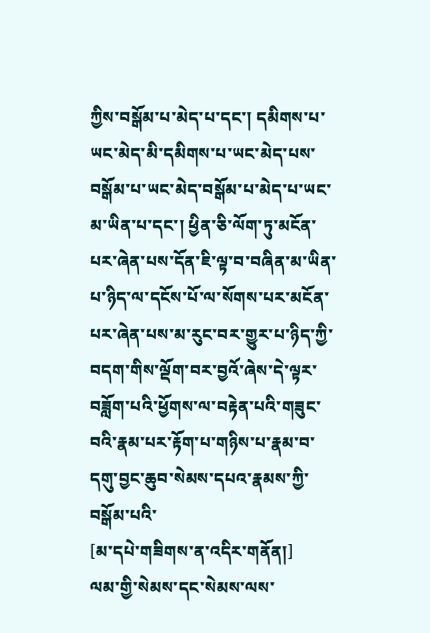ཀྱིས་བསྒོམ་པ་མེད་པ་དང་། དམིགས་པ་ཡང་མེད་མི་དམིགས་པ་ཡང་མེད་པས་བསྒོམ་པ་ཡང་མེད་བསྒོམ་པ་མེད་པ་ཡང་མ་ཡིན་པ་དང་། ཕྱིན་ཅི་ལོག་ཏུ་མངོན་པར་ཞེན་པས་དོན་ཇི་ལྟ་བ་བཞིན་མ་ཡིན་པ་ཉིད་ལ་དངོས་པོ་ལ་སོགས་པར་མངོན་པར་ཞེན་པས་མ་རུང་བར་གྱུར་པ་ཉིད་ཀྱི་བདག་གིས་ལྡོག་བར་བྱའོ་ཞེས་དེ་ལྟར་བཟློག་པའི་ཕྱོགས་ལ་བརྟེན་པའི་གཟུང་བའི་རྣམ་པར་རྟོག་པ་གཉིས་པ་རྣམ་བ་དགུ་བྱང་ཆུབ་སེམས་དཔའ་རྣམས་ཀྱི་བསྒོམ་པའི་
[མ་དཔེ་གཟིགས་ན་འདིར་གནོན།]
ལམ་གྱི་སེམས་དང་སེམས་ལས་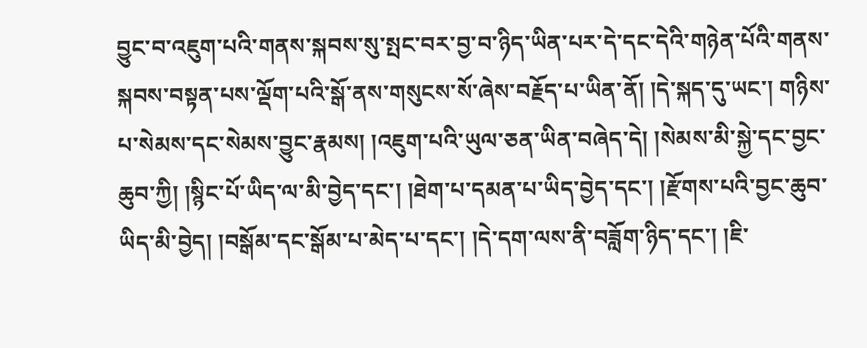བྱུང་བ་འཇུག་པའི་གནས་སྐབས་སུ་སྤང་བར་བྱ་བ་ཉིད་ཡིན་པར་དེ་དང་དེའི་གཉེན་པོའི་གནས་སྐབས་བསྟན་པས་ལྡོག་པའི་སྒོ་ནས་གསུངས་སོ་ཞེས་བརྗོད་པ་ཡིན་ནོ། །དེ་སྐད་དུ་ཡང་། གཉིས་པ་སེམས་དང་སེམས་བྱུང་རྣམས། །འཇུག་པའི་ཡུལ་ཅན་ཡིན་བཞེད་དེ། །སེམས་མི་སྐྱེ་དང་བྱང་ཆུབ་ཀྱི། །སྙིང་པོ་ཡིད་ལ་མི་བྱེད་དང་། །ཐེག་པ་དམན་པ་ཡིད་བྱེད་དང་། །རྫོགས་པའི་བྱང་ཆུབ་ཡིད་མི་བྱེད། །བསྒོམ་དང་སྒོམ་པ་མེད་པ་དང་། །དེ་དག་ལས་ནི་བཟློག་ཉིད་དང་། །ཇི་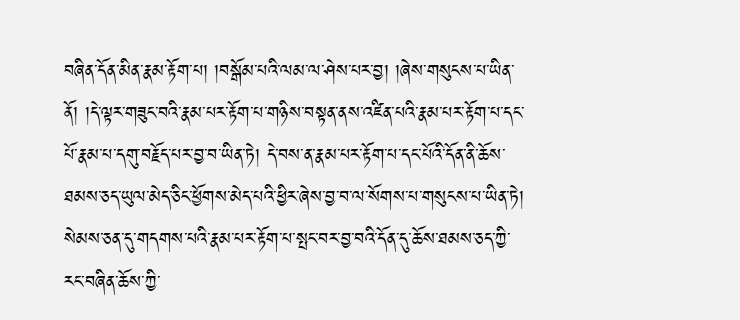བཞིན་དོན་མིན་རྣམ་རྟོག་པ། །བསྒོམ་པའི་ལམ་ལ་ཤེས་པར་བྱ། །ཞེས་གསུངས་པ་ཡིན་ནོ། །དེ་ལྟར་གཟུང་བའི་རྣམ་པར་རྟོག་པ་གཉིས་བསྟན་ནས་འཛིན་པའི་རྣམ་པར་རྟོག་པ་དང་པོ་རྣམ་པ་དགུ་བརྗོད་པར་བྱ་བ་ཡིན་ཏེ། དེ་བས་ན་རྣམ་པར་རྟོག་པ་དང་པོའི་དོན་ནི་ཆོས་ཐམས་ཅད་ཡུལ་མེད་ཅིང་ཕྱོགས་མེད་པའི་ཕྱིར་ཞེས་བྱ་བ་ལ་སོགས་པ་གསུངས་པ་ཡིན་ཏེ། སེམས་ཅན་དུ་གདགས་པའི་རྣམ་པར་རྟོག་པ་སྤང་བར་བྱ་བའི་དོན་དུ་ཆོས་ཐམས་ཅད་ཀྱི་རང་བཞིན་ཆོས་ཀྱི་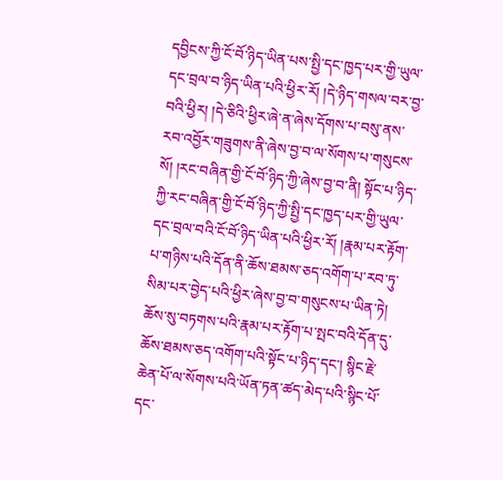དབྱིངས་ཀྱི་ངོ་བོ་ཉིད་ཡིན་པས་སྤྱི་དང་ཁྱད་པར་གྱི་ཡུལ་དང་བྲལ་བ་ཉིད་ཡིན་པའི་ཕྱིར་རོ། །དེ་ཉིད་གསལ་བར་བྱ་བའི་ཕྱིར། །དེ་ཅིའི་ཕྱིར་ཞེ་ན་ཞེས་དོགས་པ་བསུ་ནས་རབ་འབྱོར་གཟུགས་ནི་ཞེས་བྱ་བ་ལ་སོགས་པ་གསུངས་སོ། །རང་བཞིན་གྱི་ངོ་བོ་ཉིད་ཀྱི་ཞེས་བྱ་བ་ནི། སྟོང་པ་ཉིད་ཀྱི་རང་བཞིན་གྱི་ངོ་བོ་ཉིད་ཀྱི་སྤྱི་དང་ཁྱད་པར་གྱི་ཡུལ་དང་བྲལ་བའི་ངོ་བོ་ཉིད་ཡིན་པའི་ཕྱིར་རོ། །རྣམ་པར་རྟོག་པ་གཉིས་པའི་དོན་ནི་ཆོས་ཐམས་ཅད་འགོག་པ་རབ་ཏུ་སིམ་པར་བྱེད་པའི་ཕྱིར་ཞེས་བྱ་བ་གསུངས་པ་ཡིན་ཏེ། ཆོས་སུ་བཏགས་པའི་རྣམ་པར་རྟོག་པ་སྤང་བའི་དོན་དུ་ཆོས་ཐམས་ཅད་འགོག་པའི་སྟོང་པ་ཉིད་དང་། སྙིང་རྗེ་ཆེན་པོ་ལ་སོགས་པའི་ཡོན་ཏན་ཚད་མེད་པའི་སྙིང་པོ་དང་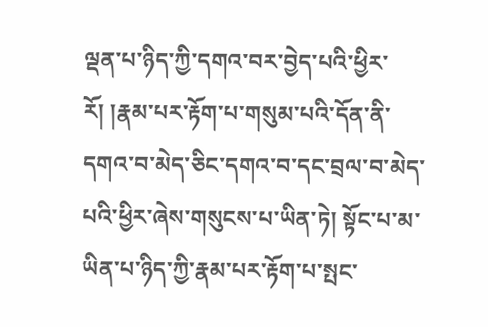ལྡན་པ་ཉིད་ཀྱི་དགའ་བར་བྱེད་པའི་ཕྱིར་རོ། །རྣམ་པར་རྟོག་པ་གསུམ་པའི་དོན་ནི་དགའ་བ་མེད་ཅིང་དགའ་བ་དང་བྲལ་བ་མེད་པའི་ཕྱིར་ཞེས་གསུངས་པ་ཡིན་ཏེ། སྟོང་པ་མ་ཡིན་པ་ཉིད་ཀྱི་རྣམ་པར་རྟོག་པ་སྤང་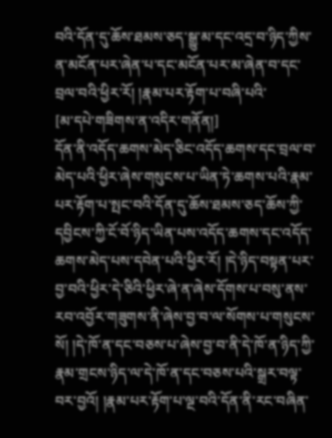བའི་དོན་དུ་ཆོས་ཐམས་ཅད་སྒྱུ་མ་དང་འདྲ་བ་ཉིད་ཀྱིས་ན་མངོན་པར་ཞེན་པ་དང་མངོན་པར་མ་ཞེན་བ་དང་བྲལ་བའི་ཕྱིར་རོ། །རྣམ་པར་རྟོག་པ་བཞི་པའི་
[མ་དཔེ་གཟིགས་ན་འདིར་གནོན།]
དོན་ནི་འདོད་ཆགས་མེད་ཅིང་འདོད་ཆགས་དང་བྲལ་བ་མེད་པའི་ཕྱིར་ཞེས་གསུངས་པ་ཡིན་ཏེ་ཆགས་པའི་རྣམ་པར་རྟོག་པ་སྤང་བའི་དོན་དུ་ཆོས་ཐམས་ཅད་ཆོས་ཀྱི་དབྱིངས་ཀྱི་ངོ་བོ་ཉིད་ཡིན་པས་འདོད་ཆགས་དང་འདོད་ཆགས་མེད་པས་དབེན་པའི་ཕྱིར་རོ། །དེ་ཉིད་བསྟན་པར་བྱ་བའི་ཕྱིར་དེ་ཅིའི་ཕྱིར་ཞེ་ན་ཞེས་དོགས་པ་བསུ་ནས་རབ་འབྱོར་གཟུགས་ནི་ཞེས་བྱ་བ་ལ་སོགས་པ་གསུངས་སོ། །དེ་ཁོ་ན་དང་བཅས་པ་ཞེས་བྱ་བ་ནི་དེ་ཁོ་ན་ཉིད་ཀྱི་རྣམ་གྲངས་ཉིད་ལ་དེ་ཁོ་ན་དང་བཅས་པའི་སྒྲར་བལྟ་བར་བྱའོ། །རྣམ་པར་རྟོག་པ་ལྔ་བའི་དོན་ནི་རང་བཞིན་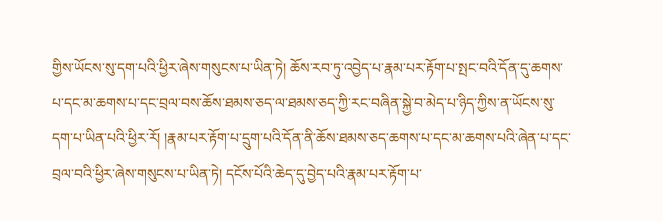གྱིས་ཡོངས་སུ་དག་པའི་ཕྱིར་ཞེས་གསུངས་པ་ཡིན་ཏེ། ཆོས་རབ་ཏུ་འབྱེད་པ་རྣམ་པར་རྟོག་པ་སྤང་བའི་དོན་དུ་ཆགས་པ་དང་མ་ཆགས་པ་དང་བྲལ་བས་ཆོས་ཐམས་ཅད་ལ་ཐམས་ཅད་ཀྱི་རང་བཞིན་སྐྱེ་བ་མེད་པ་ཉིད་ཀྱིས་ན་ཡོངས་སུ་དག་པ་ཡིན་པའི་ཕྱིར་རོ། །རྣམ་པར་རྟོག་པ་དྲུག་པའི་དོན་ནི་ཆོས་ཐམས་ཅད་ཆགས་པ་དང་མ་ཆགས་པའི་ཞེན་པ་དང་བྲལ་བའི་ཕྱིར་ཞེས་གསུངས་པ་ཡིན་ཏེ། དངོས་པོའི་ཆེད་དུ་བྱེད་པའི་རྣམ་པར་རྟོག་པ་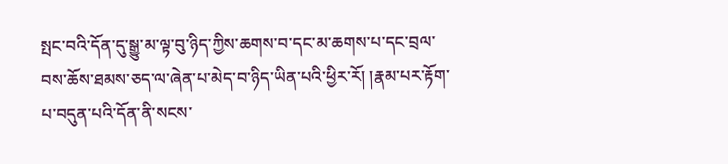སྤང་བའི་དོན་དུ་སྒྱུ་མ་ལྟ་བུ་ཉིད་ཀྱིས་ཆགས་བ་དང་མ་ཆགས་པ་དང་བྲལ་བས་ཆོས་ཐམས་ཅད་ལ་ཞེན་པ་མེད་བ་ཉིད་ཡིན་པའི་ཕྱིར་རོ། །རྣམ་པར་རྟོག་པ་བདུན་པའི་དོན་ནི་སངས་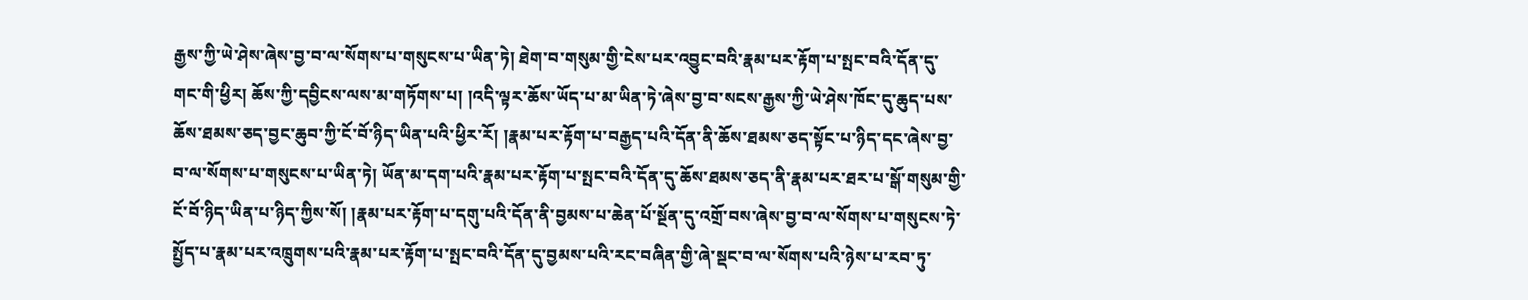རྒྱས་ཀྱི་ཡེ་ཤེས་ཞེས་བྱ་བ་ལ་སོགས་པ་གསུངས་པ་ཡིན་ཏེ། ཐེག་བ་གསུམ་གྱི་ངེས་པར་འབྱུང་བའི་རྣམ་པར་རྟོག་པ་སྤང་བའི་དོན་དུ་གང་གི་ཕྱིར། ཆོས་ཀྱི་དབྱིངས་ལས་མ་གཏོགས་པ། །འདི་ལྟར་ཆོས་ཡོད་པ་མ་ཡིན་ཏེ་ཞེས་བྱ་བ་སངས་རྒྱས་ཀྱི་ཡེ་ཤེས་ཁོང་དུ་ཆུད་པས་ཆོས་ཐམས་ཅད་བྱང་ཆུབ་ཀྱི་ངོ་བོ་ཉིད་ཡིན་པའི་ཕྱིར་རོ། །རྣམ་པར་རྟོག་པ་བརྒྱད་པའི་དོན་ནི་ཆོས་ཐམས་ཅད་སྟོང་པ་ཉིད་དང་ཞེས་བྱ་བ་ལ་སོགས་པ་གསུངས་པ་ཡིན་ཏེ། ཡོན་མ་དག་པའི་རྣམ་པར་རྟོག་པ་སྤང་བའི་དོན་དུ་ཆོས་ཐམས་ཅད་ནི་རྣམ་པར་ཐར་པ་སྒོ་གསུམ་གྱི་ངོ་བོ་ཉིད་ཡིན་པ་ཉིད་ཀྱིས་སོ། །རྣམ་པར་རྟོག་པ་དགུ་པའི་དོན་ནི་བྱམས་པ་ཆེན་པོ་སྔོན་དུ་འགྲོ་བས་ཞེས་བྱ་བ་ལ་སོགས་པ་གསུངས་ཏེ་སྤྱོད་པ་རྣམ་པར་འཁྲུགས་པའི་རྣམ་པར་རྟོག་པ་སྤང་བའི་དོན་དུ་བྱམས་པའི་རང་བཞིན་གྱི་ཞེ་སྡང་བ་ལ་སོགས་པའི་ཉེས་པ་རབ་ཏུ་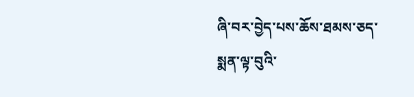ཞི་བར་བྱེད་པས་ཆོས་ཐམས་ཅད་སྨན་ལྟ་བུའི་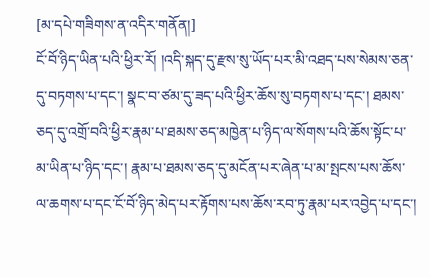[མ་དཔེ་གཟིགས་ན་འདིར་གནོན།]
ངོ་བོ་ཉིད་ཡིན་པའི་ཕྱིར་རོ། །འདི་སྐད་དུ་རྫས་སུ་ཡོད་པར་མི་འཐད་པས་སེམས་ཅན་དུ་བཏགས་པ་དང་། སྣང་བ་ཙམ་དུ་ཟད་པའི་ཕྱིར་ཆོས་སུ་བཏགས་པ་དང་། ཐམས་ཅད་དུ་འགྲོ་བའི་ཕྱིར་རྣམ་པ་ཐམས་ཅད་མཁྱེན་པ་ཉིད་ལ་སོགས་པའི་ཆོས་སྟོང་པ་མ་ཡིན་པ་ཉིད་དང་། རྣམ་པ་ཐམས་ཅད་དུ་མངོན་པར་ཞེན་པ་མ་སྤངས་པས་ཆོས་ལ་ཆགས་པ་དང་ངོ་བོ་ཉིད་མེད་པར་རྟོགས་པས་ཆོས་རབ་ཏུ་རྣམ་པར་འབྱེད་པ་དང་།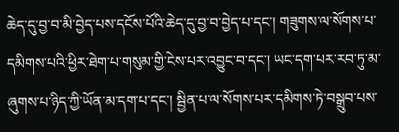ཆེད་དུ་བྱ་བ་མི་བྱེད་པས་དངོས་པོའི་ཆེད་དུ་བྱ་བ་བྱེད་པ་དང་། གཟུགས་ལ་སོགས་པ་དམིགས་པའི་ཕྱིར་ཐེག་པ་གསུམ་གྱི་ངེས་པར་འབྱུང་བ་དང་། ཡང་དག་པར་རབ་ཏུ་མ་ཞུགས་པ་ཉིད་ཀྱི་ཡོན་མ་དག་པ་དང་། སྦྱིན་པ་ལ་སོགས་པར་དམིགས་ཏེ་བསྒྲུབ་པས་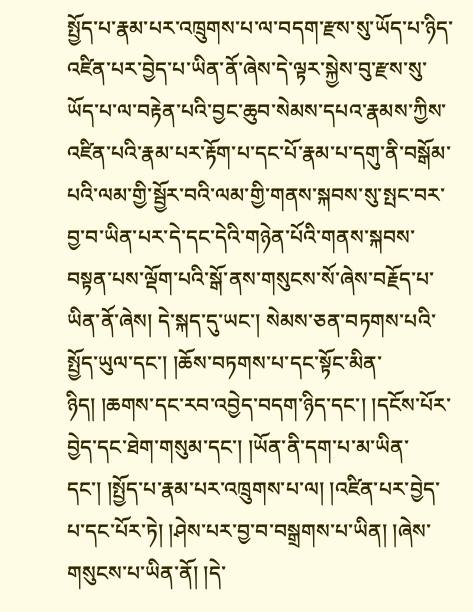སྤྱོད་པ་རྣམ་པར་འཁྲུགས་པ་ལ་བདག་རྫས་སུ་ཡོད་པ་ཉིད་འཛིན་པར་བྱེད་པ་ཡིན་ནོ་ཞེས་དེ་ལྟར་སྐྱེས་བུ་རྫས་སུ་ཡོད་པ་ལ་བརྟེན་པའི་བྱང་ཆུབ་སེམས་དཔའ་རྣམས་ཀྱིས་འཛིན་པའི་རྣམ་པར་རྟོག་པ་དང་པོ་རྣམ་པ་དགུ་ནི་བསྒོམ་པའི་ལམ་གྱི་སྦྱོར་བའི་ལམ་གྱི་གནས་སྐབས་སུ་སྤང་བར་བྱ་བ་ཡིན་པར་དེ་དང་དེའི་གཉེན་པོའི་གནས་སྐབས་བསྟན་པས་ལྡོག་པའི་སྒོ་ནས་གསུངས་སོ་ཞེས་བརྗོད་པ་ཡིན་ནོ་ཞེས། དེ་སྐད་དུ་ཡང་། སེམས་ཅན་བཏགས་པའི་སྤྱོད་ཡུལ་དང་། །ཆོས་བཏགས་པ་དང་སྟོང་མིན་ཉིད། །ཆགས་དང་རབ་འབྱེད་བདག་ཉིད་དང་། །དངོས་པོར་བྱེད་དང་ཐེག་གསུམ་དང་། །ཡོན་ནི་དག་པ་མ་ཡིན་དང་། །སྤྱོད་པ་རྣམ་པར་འཁྲུགས་པ་ལ། །འཛིན་པར་བྱེད་པ་དང་པོར་ཏེ། །ཤེས་པར་བྱ་བ་བསྒྲགས་པ་ཡིན། །ཞེས་གསུངས་པ་ཡིན་ནོ། །དེ་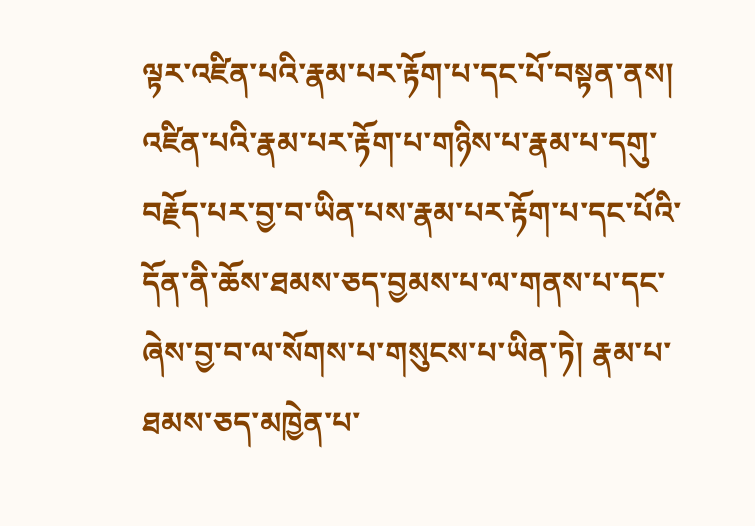ལྟར་འཛིན་པའི་རྣམ་པར་རྟོག་པ་དང་པོ་བསྟན་ནས། འཛིན་པའི་རྣམ་པར་རྟོག་པ་གཉིས་པ་རྣམ་པ་དགུ་བརྗོད་པར་བྱ་བ་ཡིན་པས་རྣམ་པར་རྟོག་པ་དང་པོའི་དོན་ནི་ཆོས་ཐམས་ཅད་བྱམས་པ་ལ་གནས་པ་དང་ཞེས་བྱ་བ་ལ་སོགས་པ་གསུངས་པ་ཡིན་ཏེ། རྣམ་པ་ཐམས་ཅད་མཁྱེན་པ་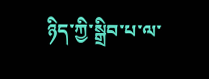ཉིད་ཀྱི་སྒྲིབ་པ་ལ་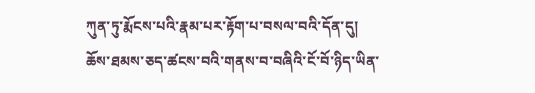ཀུན་ཏུ་རྨོངས་པའི་རྣམ་པར་རྟོག་པ་བསལ་བའི་དོན་དུ། ཆོས་ཐམས་ཅད་ཚངས་བའི་གནས་བ་བཞིའི་ངོ་བོ་ཉིད་ཡིན་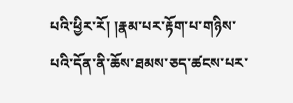པའི་ཕྱིར་རོ། །རྣམ་པར་རྟོག་པ་གཉིས་པའི་དོན་ནི་ཆོས་ཐམས་ཅད་ཚངས་པར་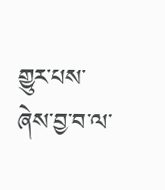གྱུར་པས་ཞེས་བྱ་བ་ལ་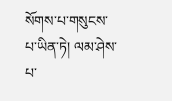སོགས་པ་གསུངས་པ་ཡིན་ཏེ། ལམ་ཤེས་པ་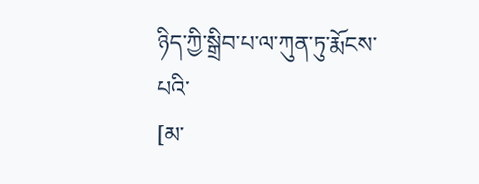ཉིད་ཀྱི་སྒྲིབ་པ་ལ་ཀུན་ཏུ་རྨོངས་པའི་
[མ་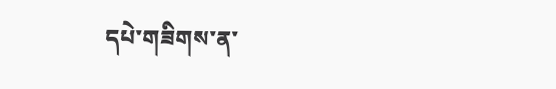དཔེ་གཟིགས་ན་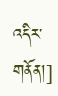འདིར་གནོན།]